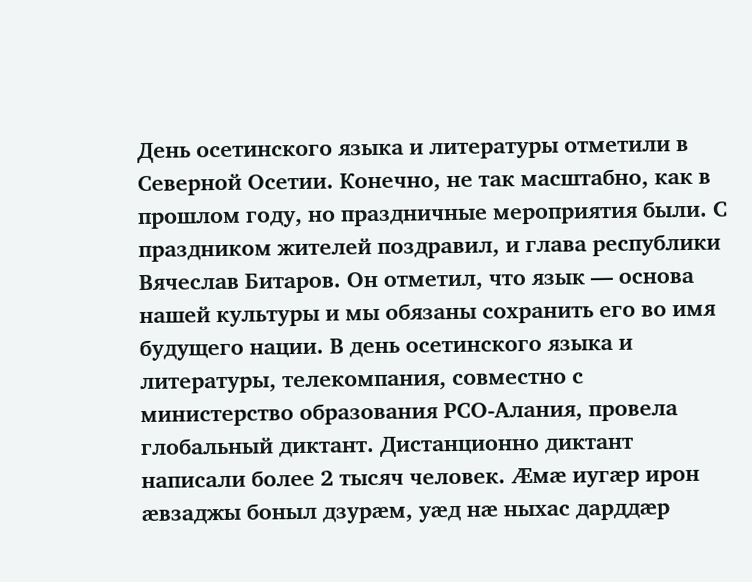День осетинского языка и литературы отметили в Северной Осетии. Конечно, не так масштабно, как в прошлом году, но праздничные мероприятия были. С праздником жителей поздравил, и глава республики Вячеслав Битаров. Он отметил, что язык — основа нашей культуры и мы обязаны сохранить его во имя будущего нации. В день осетинского языка и литературы, телекомпания, совместно с министерство образования РСО-Алания, провела глобальный диктант. Дистанционно диктант написали более 2 тысяч человек. Æмæ иугæр ирон æвзаджы боныл дзурæм, уæд нæ ныхас дарддæр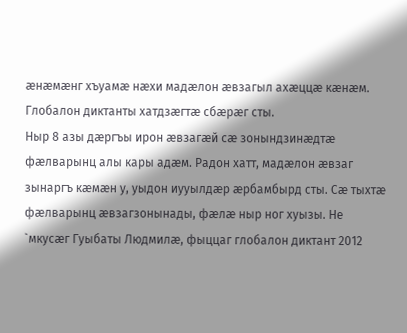æнæмæнг хъуамæ нæхи мадæлон æвзагыл ахæццæ кæнæм. Глобалон диктанты хатдзæгтæ сбæрæг сты.
Ныр 8 азы дæргъы ирон æвзагæй сæ зонындзинæдтæ фæлварынц алы кары адæм. Радон хатт, мадæлон æвзаг зынаргъ кæмæн у, уыдон иууылдæр æрбамбырд сты. Сæ тыхтæ фæлварынц æвзагзонынады, фæлæ ныр ног хуызы. Не `мкусæг Гуыбаты Людмилæ, фыццаг глобалон диктант 2012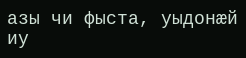азы чи фыста, уыдонæй иу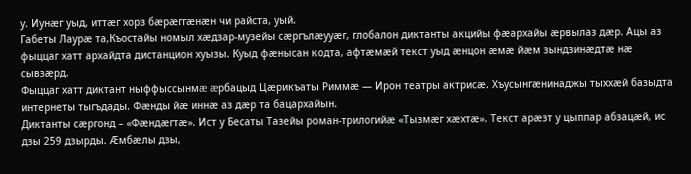у. Иунæг уыд, иттæг хорз бæрæггæнæн чи райста, уый.
Габеты Лаурæ та,Къостайы номыл хæдзар-музейы сæргълæууæг, глобалон диктанты акцийы фæархайы æрвылаз дæр. Ацы аз фыццаг хатт архайдта дистанцион хуызы. Куыд фæнысан кодта, афтæмæй текст уыд æнцон æмæ йæм зындзинæдтæ нæ сывзæрд.
Фыццаг хатт диктант ныффыссынмæ æрбацыд Цæрикъаты Риммæ — Ирон театры актрисæ. Хъусынгæнинаджы тыххæй базыдта интернеты тыгъдады. Фæнды йæ иннæ аз дæр та бацархайын.
Диктанты сæргонд – «Фæндæгтæ». Ист у Бесаты Тазейы роман-трилогийæ «Тызмæг хæхтæ». Текст арæзт у цыппар абзацæй, ис дзы 259 дзырды. Æмбæлы дзы,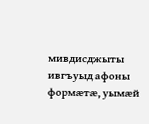мивдисджыты ивгъуыд афоны формæтæ, уымæй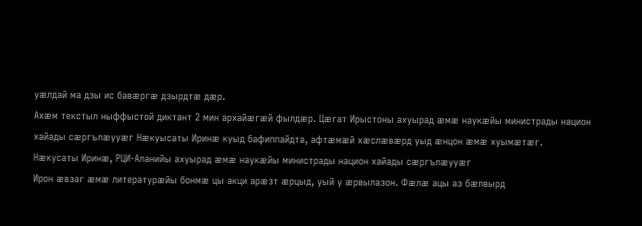уæлдай ма дзы ис бавæргæ дзырдтæ дæр.
Ахæм текстыл ныффыстой диктант 2 мин архайæгæй фылдæр. Цæгат Ирыстоны ахуырад æмæ наукæйы министрады национ хайады сæргълæууæг Нæкуысаты Иринæ куыд бафиппайдта, афтæмæй хæслæвæрд уыд æнцон æмæ хуымæтæг.
Нæкусаты Иринæ, РЦИ-Аланийы ахуырад æмæ наукæйы министрады национ хайады сæргълæууæг
Ирон æвзаг æмæ литературæйы бонмæ цы акци арæзт æрцыд, уый у æрвылазон. Фæлæ ацы аз бæлвырд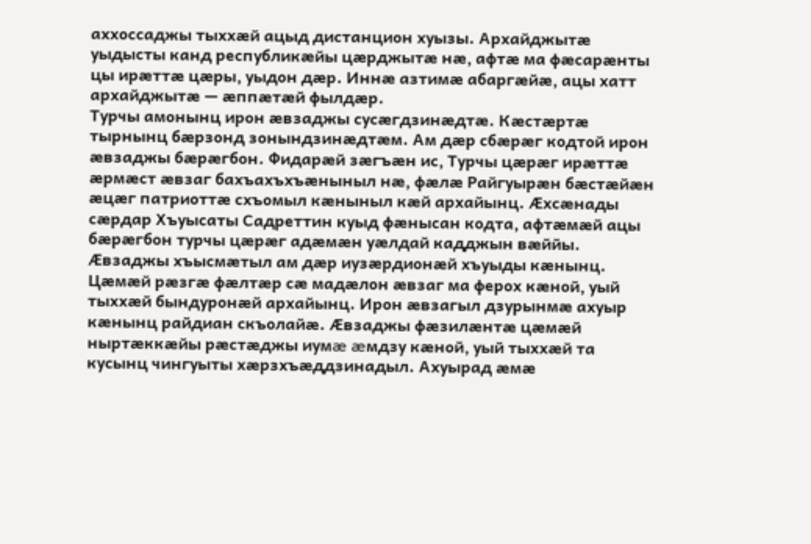аххоссаджы тыххæй ацыд дистанцион хуызы. Архайджытæ уыдысты канд республикæйы цæрджытæ нæ, афтæ ма фæсарæнты цы ирæттæ цæры, уыдон дæр. Иннæ азтимæ абаргæйæ, ацы хатт архайджытæ — æппæтæй фылдæр.
Турчы амонынц ирон æвзаджы сусæгдзинæдтæ. Кæстæртæ тырнынц бæрзонд зонындзинæдтæм. Ам дæр сбæрæг кодтой ирон æвзаджы бæрæгбон. Фидарæй зæгъæн ис, Турчы цæрæг ирæттæ æрмæст æвзаг бахъахъхъæныныл нæ, фæлæ Райгуырæн бæстæйæн æцæг патриоттæ схъомыл кæныныл кæй архайынц. Æхсæнады сæрдар Хъуысаты Садреттин куыд фæнысан кодта, афтæмæй ацы бæрæгбон турчы цæрæг адæмæн уæлдай кадджын вæййы. Æвзаджы хъысмæтыл ам дæр иузæрдионæй хъуыды кæнынц.
Цæмæй рæзгæ фæлтæр сæ мадæлон æвзаг ма ферох кæной, уый тыххæй бындуронæй архайынц. Ирон æвзагыл дзурынмæ ахуыр кæнынц райдиан скъолайæ. Æвзаджы фæзилæнтæ цæмæй ныртæккæйы рæстæджы иумæ æмдзу кæной, уый тыххæй та кусынц чингуыты хæрзхъæддзинадыл. Ахуырад æмæ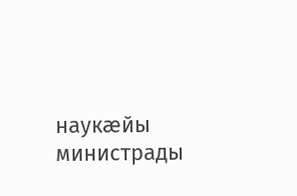наукæйы министрады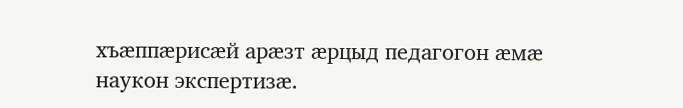хъæппæрисæй арæзт æрцыд педагогон æмæ наукон экспертизæ.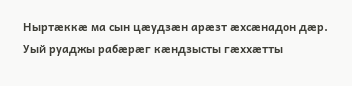Ныртæккæ ма сын цæудзæн арæзт æхсæнадон дæр. Уый руаджы рабæрæг кæндзысты гæххæтты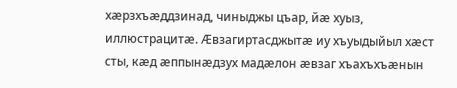хæрзхъæддзинад, чиныджы цъар, йæ хуыз, иллюстрацитæ. Æвзагиртасджытæ иу хъуыдыйыл хæст сты, кæд æппынæдзух мадæлон æвзаг хъахъхъæнын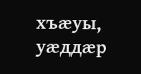хъæуы, уæддæр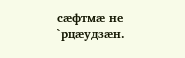сæфтмæ не `рцæудзæн.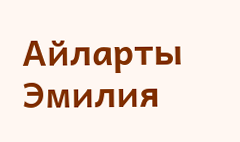Айларты Эмилия